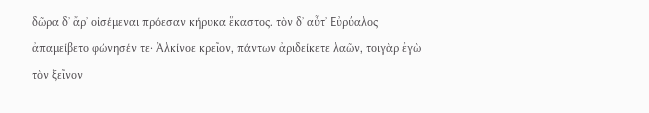δῶρα δʼ ἄρʼ οἰσέμεναι πρόεσαν κήρυκα ἕκαστος. τὸν δʼ αὖτʼ Εὐρύαλος ἀπαμείβετο φώνησέν τε· Ἀλκίνοε κρεῖον, πάντων ἀριδείκετε λαῶν, τοιγὰρ ἐγὼ τὸν ξεῖνον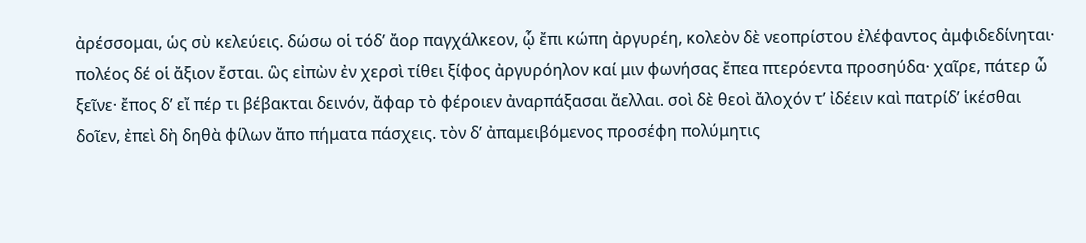ἀρέσσομαι, ὡς σὺ κελεύεις. δώσω οἱ τόδʼ ἄορ παγχάλκεον, ᾧ ἔπι κώπη ἀργυρέη, κολεὸν δὲ νεοπρίστου ἐλέφαντος ἀμφιδεδίνηται· πολέος δέ οἱ ἄξιον ἔσται. ὣς εἰπὼν ἐν χερσὶ τίθει ξίφος ἀργυρόηλον καί μιν φωνήσας ἔπεα πτερόεντα προσηύδα· χαῖρε, πάτερ ὦ ξεῖνε· ἔπος δʼ εἴ πέρ τι βέβακται δεινόν, ἄφαρ τὸ φέροιεν ἀναρπάξασαι ἄελλαι. σοὶ δὲ θεοὶ ἄλοχόν τʼ ἰδέειν καὶ πατρίδʼ ἱκέσθαι δοῖεν, ἐπεὶ δὴ δηθὰ φίλων ἄπο πήματα πάσχεις. τὸν δʼ ἀπαμειβόμενος προσέφη πολύμητις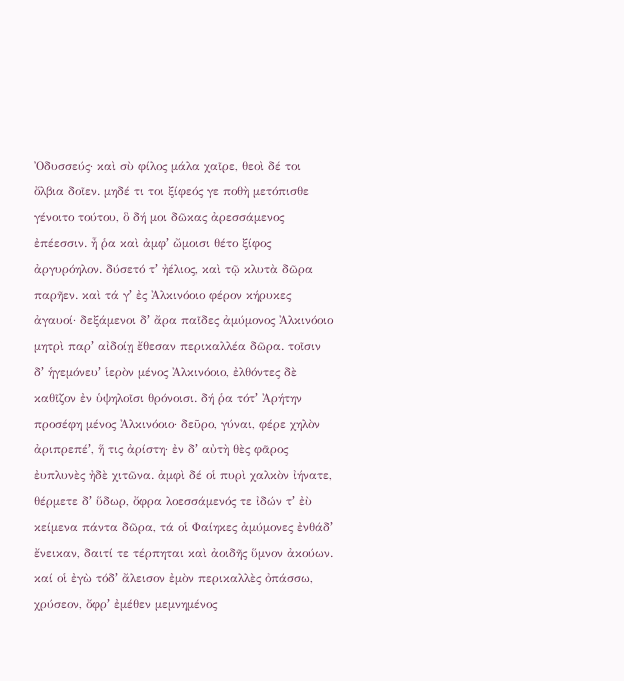Ὀδυσσεύς· καὶ σὺ φίλος μάλα χαῖρε, θεοὶ δέ τοι ὄλβια δοῖεν. μηδέ τι τοι ξίφεός γε ποθὴ μετόπισθε γένοιτο τούτου, ὃ δή μοι δῶκας ἀρεσσάμενος ἐπέεσσιν. ἦ ῥα καὶ ἀμφʼ ὤμοισι θέτο ξίφος ἀργυρόηλον. δύσετό τʼ ἠέλιος, καὶ τῷ κλυτὰ δῶρα παρῆεν. καὶ τά γʼ ἐς Ἀλκινόοιο φέρον κήρυκες ἀγαυοί· δεξάμενοι δʼ ἄρα παῖδες ἀμύμονος Ἀλκινόοιο μητρὶ παρʼ αἰδοίῃ ἔθεσαν περικαλλέα δῶρα. τοῖσιν δʼ ἡγεμόνευʼ ἱερὸν μένος Ἀλκινόοιο, ἐλθόντες δὲ καθῖζον ἐν ὑψηλοῖσι θρόνοισι. δή ῥα τότʼ Ἀρήτην προσέφη μένος Ἀλκινόοιο· δεῦρο, γύναι, φέρε χηλὸν ἀριπρεπέʼ, ἥ τις ἀρίστη· ἐν δʼ αὐτὴ θὲς φᾶρος ἐυπλυνὲς ἠδὲ χιτῶνα. ἀμφὶ δέ οἱ πυρὶ χαλκὸν ἰήνατε, θέρμετε δʼ ὕδωρ, ὄφρα λοεσσάμενός τε ἰδών τʼ ἐὺ κείμενα πάντα δῶρα, τά οἱ Φαίηκες ἀμύμονες ἐνθάδʼ ἔνεικαν, δαιτί τε τέρπηται καὶ ἀοιδῆς ὕμνον ἀκούων. καί οἱ ἐγὼ τόδʼ ἄλεισον ἐμὸν περικαλλὲς ὀπάσσω, χρύσεον, ὄφρʼ ἐμέθεν μεμνημένος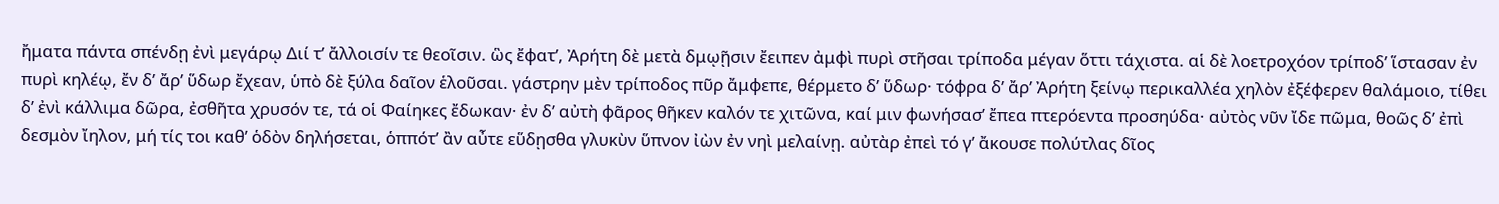ἤματα πάντα σπένδῃ ἐνὶ μεγάρῳ Διί τʼ ἄλλοισίν τε θεοῖσιν. ὣς ἔφατʼ, Ἀρήτη δὲ μετὰ δμῳῇσιν ἔειπεν ἀμφὶ πυρὶ στῆσαι τρίποδα μέγαν ὅττι τάχιστα. αἱ δὲ λοετροχόον τρίποδʼ ἵστασαν ἐν πυρὶ κηλέῳ, ἔν δʼ ἄρʼ ὕδωρ ἔχεαν, ὑπὸ δὲ ξύλα δαῖον ἑλοῦσαι. γάστρην μὲν τρίποδος πῦρ ἄμφεπε, θέρμετο δʼ ὕδωρ· τόφρα δʼ ἄρʼ Ἀρήτη ξείνῳ περικαλλέα χηλὸν ἐξέφερεν θαλάμοιο, τίθει δʼ ἐνὶ κάλλιμα δῶρα, ἐσθῆτα χρυσόν τε, τά οἱ Φαίηκες ἔδωκαν· ἐν δʼ αὐτὴ φᾶρος θῆκεν καλόν τε χιτῶνα, καί μιν φωνήσασʼ ἔπεα πτερόεντα προσηύδα· αὐτὸς νῦν ἴδε πῶμα, θοῶς δʼ ἐπὶ δεσμὸν ἴηλον, μή τίς τοι καθʼ ὁδὸν δηλήσεται, ὁππότʼ ἂν αὖτε εὕδῃσθα γλυκὺν ὕπνον ἰὼν ἐν νηὶ μελαίνῃ. αὐτὰρ ἐπεὶ τό γʼ ἄκουσε πολύτλας δῖος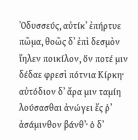Ὀδυσσεύς, αὐτίκʼ ἐπήρτυε πῶμα, θοῶς δʼ ἐπὶ δεσμὸν ἴηλεν ποικίλον, ὅν ποτέ μιν δέδαε φρεσὶ πότνια Κίρκη· αὐτόδιον δʼ ἄρα μιν ταμίη λούσασθαι ἀνώγει ἔς ῥʼ ἀσάμινθον βάνθʼ· ὁ δʼ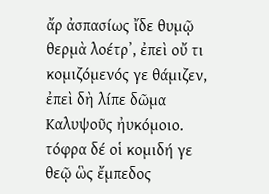ἄρ ἀσπασίως ἴδε θυμῷ θερμὰ λοέτρʼ, ἐπεὶ οὔ τι κομιζόμενός γε θάμιζεν, ἐπεὶ δὴ λίπε δῶμα Καλυψοῦς ἠυκόμοιο. τόφρα δέ οἱ κομιδή γε θεῷ ὣς ἔμπεδος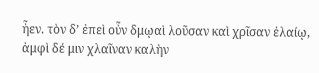ἦεν. τὸν δʼ ἐπεὶ οὖν δμῳαὶ λοῦσαν καὶ χρῖσαν ἐλαίῳ, ἀμφὶ δέ μιν χλαῖναν καλὴν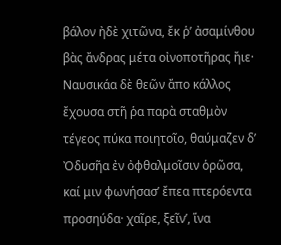βάλον ἠδὲ χιτῶνα, ἔκ ῥʼ ἀσαμίνθου βὰς ἄνδρας μέτα οἰνοποτῆρας ἤιε· Ναυσικάα δὲ θεῶν ἄπο κάλλος ἔχουσα στῆ ῥα παρὰ σταθμὸν τέγεος πύκα ποιητοῖο, θαύμαζεν δʼ Ὀδυσῆα ἐν ὀφθαλμοῖσιν ὁρῶσα, καί μιν φωνήσασʼ ἔπεα πτερόεντα προσηύδα· χαῖρε, ξεῖνʼ, ἵνα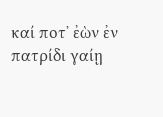καί ποτʼ ἐὼν ἐν πατρίδι γαίῃ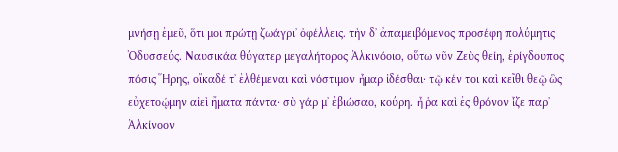μνήσῃ ἐμεῦ, ὅτι μοι πρώτῃ ζωάγριʼ ὀφέλλεις. τὴν δʼ ἀπαμειβόμενος προσέφη πολύμητις Ὀδυσσεύς. Ναυσικάα θύγατερ μεγαλήτορος Ἀλκινόοιο, οὕτω νῦν Ζεὺς θείη, ἐρίγδουπος πόσις Ἥρης, οἴκαδέ τʼ ἐλθέμεναι καὶ νόστιμον ἦμαρ ἰδέσθαι· τῷ κέν τοι καὶ κεῖθι θεῷ ὣς εὐχετοῴμην αἰεὶ ἤματα πάντα· σὺ γάρ μʼ ἐβιώσαο, κούρη. ἦ ῥα καὶ ἐς θρόνον ἷζε παρʼ Ἀλκίνοον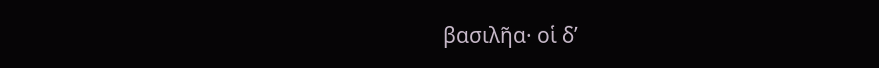βασιλῆα· οἱ δʼ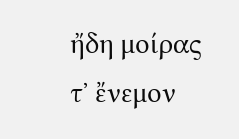ἤδη μοίρας τʼ ἔνεμον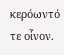κερόωντό τε οἶνον.